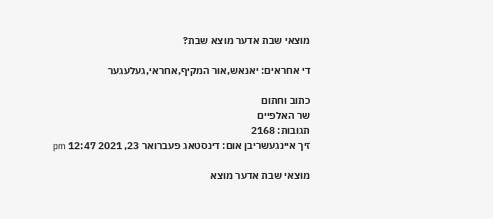מוצאי שבת אדער מוצא שבת?

די אחראים: יאנאש,אור המקיף,אחראי,געלעגער

כתוב וחתום
שר האלפיים
תגובות: 2168
זיך איינגעשריבן אום: דינסטאג פעברואר 23, 2021 12:47 pm

מוצאי שבת אדער מוצא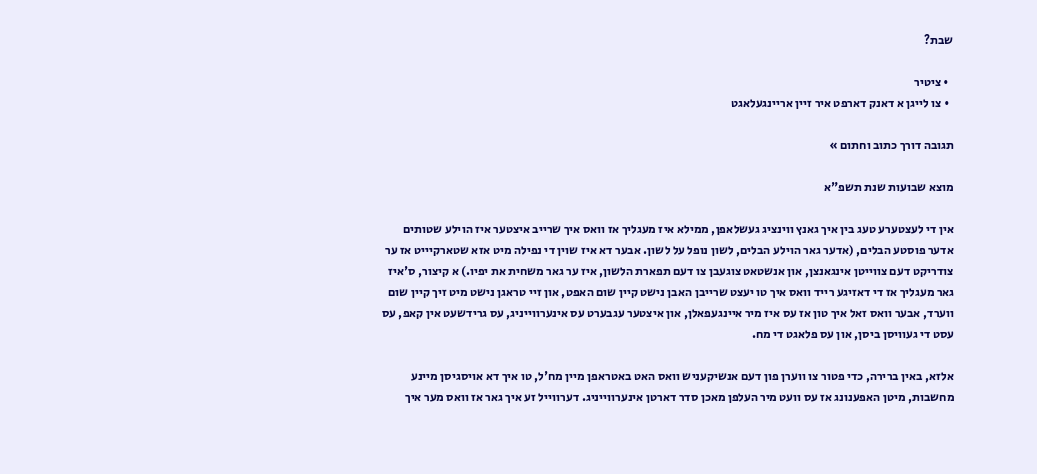שבת?

  • ציטיר
  • צו לייגן א דאנק דארפט איר זיין אריינגעלאגט

תגובה דורך כתוב וחתום »

מוצא שבועות שנת תשפ"א

אין די לעצטערע טעג בין איך גאנץ ווינציג געשלאפן, ממילא איז מעגליך אז וואס איך שרייב איצטער איז הוילע שטותים אדער פוסטע הבלים, (אדער גאר הוילע הבלים, לשון נופל על לשון. אבער דא איז שוין די נפילה מיט אזא שטארקיייט אז ער צודריקט דעם צווייטן אינגאנצן, און אנשטאט צוגעבן צו דעם תפארת הלשון, איז ער גאר משחית את יפיו.) א קיצור, ס'איז גאר מעגליך אז די דאזיגע רייד וואס איך טו יעצט שרייבן האבן נישט קיין שום האפט, און זיי טראגן נישט מיט זיך קיין שום ווערד, אבער וואס זאל איך טון אז עס איז מיר איינגעפאלן, און איצטער עגבערט עס אינערווייניג, עס גרידשעט אין קאפ, עס עסט די געוויסן ביסן, און עס פלאגט די מח.

אלזא, באין ברירה, כדי פטור צו ווערן פון דעם אנשיקעניש וואס האט באטראפן מיין מח'ל, טו איך דא אויסגיסן מיינע מחשבות, מיטן האפענונג אז עס וועט מיר העלפן מאכן סדר דארטן אינערווייניג. דערווייל זע איך גאר אז וואס מער איך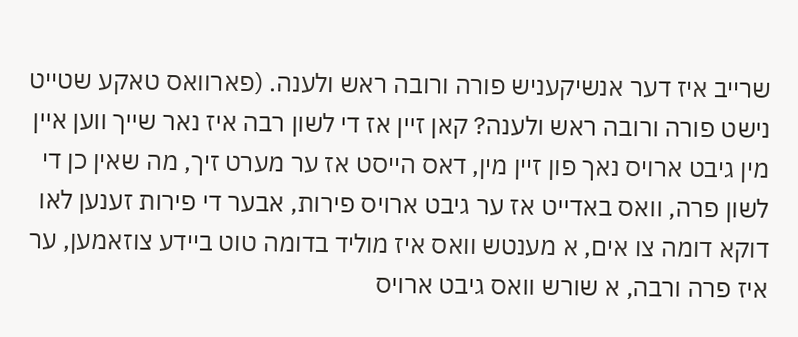שרייב איז דער אנשיקעניש פורה ורובה ראש ולענה. (פארוואס טאקע שטייט נישט פורה ורובה ראש ולענה? קאן זיין אז די לשון רבה איז נאר שייך ווען איין מין גיבט ארויס נאך פון זיין מין, דאס הייסט אז ער מערט זיך, מה שאין כן די לשון פרה, וואס באדייט אז ער גיבט ארויס פירות, אבער די פירות זענען לאו דוקא דומה צו אים, א מענטש וואס איז מוליד בדומה טוט ביידע צוזאמען, ער איז פרה ורבה, א שורש וואס גיבט ארויס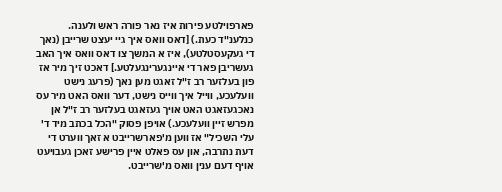פארפוילטע פירות איז נאר פורה ראש ולענה. כנלענ"ד כעת.) [דאס וואס איך גיי יעצט שרייבן (נאך די געקעסטלטע), איז א המשך צו דאס וואס איך האב געשריבן פאר די איינגערינגעלטע.] דאכט זיך מיר אז פון בעלזער רב ז"ל זאגט מען נאך (פרעג נישט וועלעכע, ווייל איך ווייס נישט, דער וואס האט מיר עס נאכגעזאגט האט אויך געזאגט בעלזער רב ז"ל אן מפרש זיין וועלעכע.) אויפן פסוק "הכל בכתב מיד ד' עלי השכיל" אז ווען מ'פארשרייבט א זאך ווערט די דעת נתרבה, און עס פאלט איין פרישע זאכן געבויעט אויף דעם ענין וואס מ'שרייבט.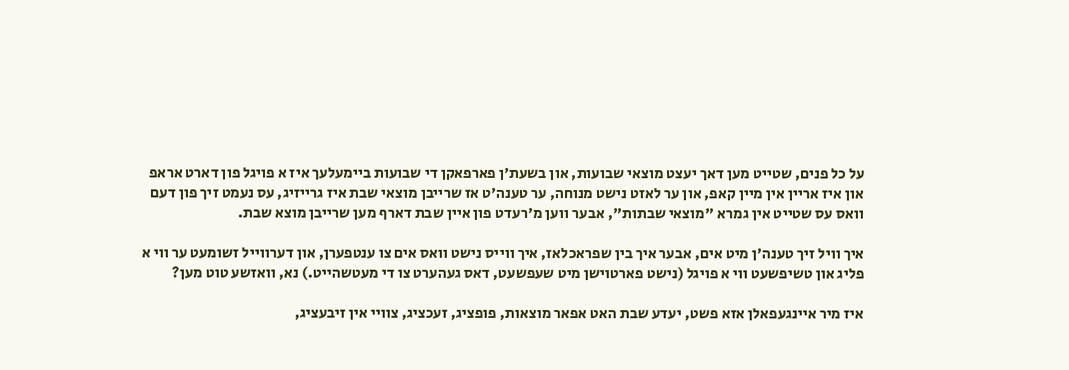על כל פנים, שטייט מען דאך יעצט מוצאי שבועות, און בשעת'ן פארפאקן די שבועות ביימעלעך איז א פויגל פון דארט אראפ און איז אריין אין מיין קאפ, און ער לאזט נישט מנוחה, ער טענה'ט אז שרייבן מוצאי שבת איז גרייזיג, עס נעמט זיך פון דעם וואס עס שטייט אין גמרא "מוצאי שבתות", אבער ווען מ'רעדט פון איין שבת דארף מען שרייבן מוצא שבת.

איך וויל זיך טענה'ן מיט אים, אבער איך בין שפראכלאז, איך ווייס נישט וואס אים צו ענטפערן, און דערווייל זשומעט ער ווי א פליג און טשיפשעט ווי א פויגל (נישט פארטוישן מיט שעפשעט, דאס געהערט צו די מעטשהייט.) נא, וואזשע טוט מען?

איז מיר איינגעפאלן אזא פשט, יעדע שבת האט אפאר מוצאות, פופציג, זעכציג, צוויי אין זיבעציג,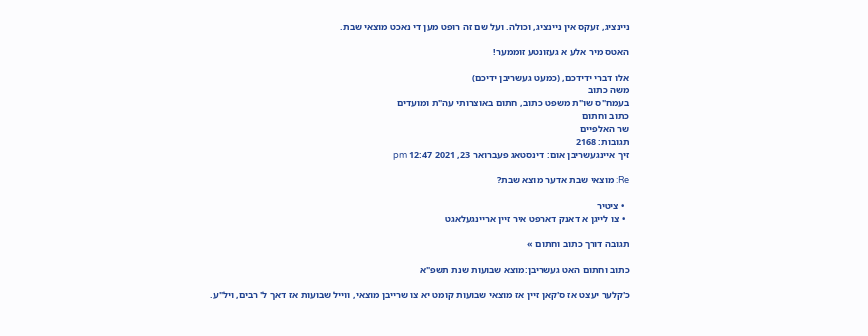ניינציג, זעקס אין ניינציג, וכולה. ועל שם זה רופט מען די נאכט מוצאי שבת.

האטס מיר אלע א געזונטע זוממער!

אלו דברי ידידכם, (כמעט געשריבן ידיכם)
משה כתוב
בעמח"ס שו"ת משפט כתוב, חתום באוצרותי עה"ת ומועדים
כתוב וחתום
שר האלפיים
תגובות: 2168
זיך איינגעשריבן אום: דינסטאג פעברואר 23, 2021 12:47 pm

Re: מוצאי שבת אדער מוצא שבת?

  • ציטיר
  • צו לייגן א דאנק דארפט איר זיין אריינגעלאגט

תגובה דורך כתוב וחתום »

כתוב וחתום האט געשריבן:מוצא שבועות שנת תשפ"א

כ'קלער יעצט אז ס'קאן זיין אז מוצאי שבועות קומט יא צו שרייבן מוצאי, ווייל שבועות אז דאך ל' רבים, ויל"ע.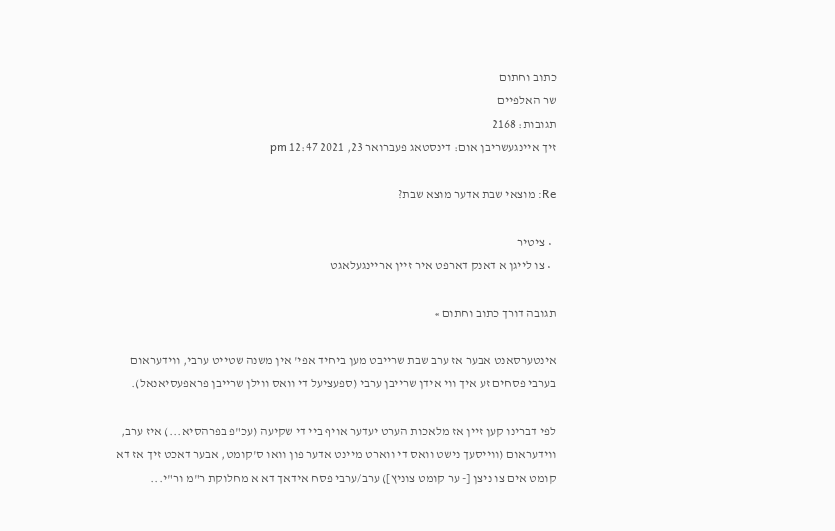כתוב וחתום
שר האלפיים
תגובות: 2168
זיך איינגעשריבן אום: דינסטאג פעברואר 23, 2021 12:47 pm

Re: מוצאי שבת אדער מוצא שבת?

  • ציטיר
  • צו לייגן א דאנק דארפט איר זיין אריינגעלאגט

תגובה דורך כתוב וחתום »

אינטערסאנט אבער אז ערב שבת שרייבט מען ביחיד אפי' אין משנה שטייט ערבי, ווידעראום בערבי פסחים זע איך ווי אידן שרייבן ערבי (ספעציעל די וואס ווילן שרייבן פראפעסיאנאל).

לפי דברינו קען זיין אז מלאכות הערט יעדער אויף ביי די שקיעה (עכ"פ בפרהסיא...) איז ערב, ווידעראום (ווייסעך נישט וואס די ווארט מיינט אדער פון וואו ס'קומט, אבער דאכט זיך אז דא קומט אים צו ניצן [- ער קומט צוניץ]) ערב/ערבי פסח אידאך דא א מחלוקת ר"מ ור"י...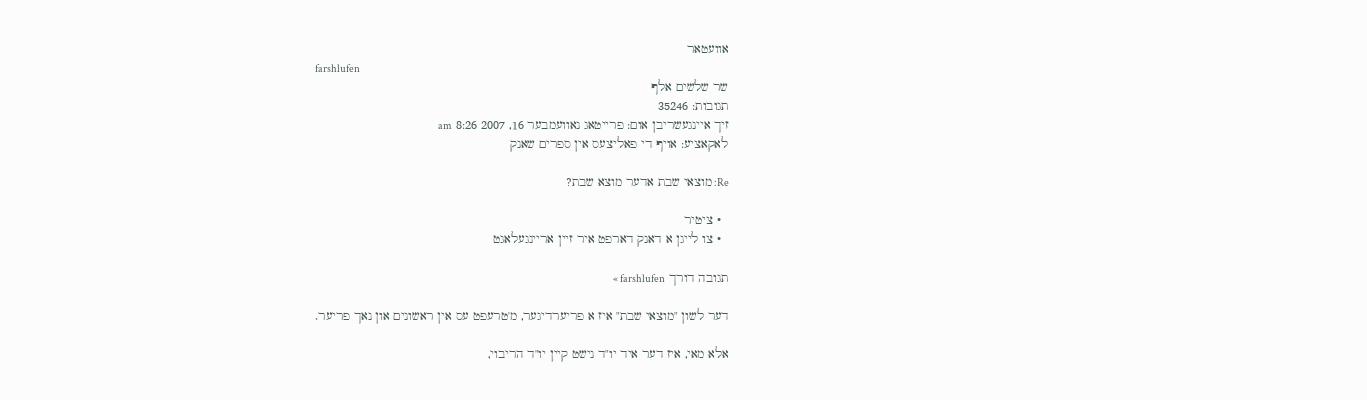אוועטאר
farshlufen
שר שלשים אלף
תגובות: 35246
זיך איינגעשריבן אום: פרייטאג נאוועמבער 16, 2007 8:26 am
לאקאציע: אויף די פאליצעס אין ספרים שאנק

Re: מוצאי שבת אדער מוצא שבת?

  • ציטיר
  • צו לייגן א דאנק דארפט איר זיין אריינגעלאגט

תגובה דורך farshlufen »

דער לשון "מוצאי שבת" איז א פריערדיגער, מ'טרעפט עס אין ראשונים און נאך פריער.

אלא מאי, איז דער איד יו"ד נישט קיין יו"ד הריבוי,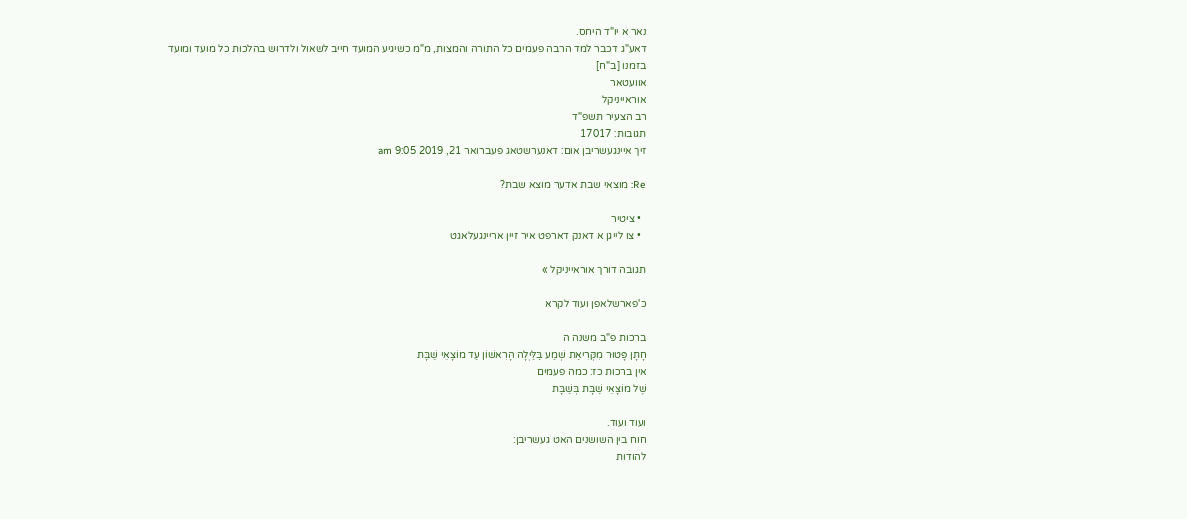נאר א יו"ד היחס.
דאע"ג דכבר למד הרבה פעמים כל התורה והמצות, מ"מ כשיגיע המועד חייב לשאול ולדרוש בהלכות כל מועד ומועד בזמנו [ב"ח]
אוועטאר
אוראייניקל
רב הצעיר תשפ"ד
תגובות: 17017
זיך איינגעשריבן אום: דאנערשטאג פעברואר 21, 2019 9:05 am

Re: מוצאי שבת אדער מוצא שבת?

  • ציטיר
  • צו לייגן א דאנק דארפט איר זיין אריינגעלאגט

תגובה דורך אוראייניקל »

כ'פארשלאפן ועוד לקרא

ברכות פ"ב משנה ה
חָתָן פָּטוּר מִקְּרִיאַת שְׁמַע בַּלַּיְלָה הָרִאשׁוֹן עַד מוֹצָאֵי שַׁבָּת
אין ברכות כז: כמה פעמים
שֶׁל מוֹצָאֵי שַׁבָּת בְּשַׁבָּת

ועוד ועוד.
חוח בין השושנים האט געשריבן:
להודות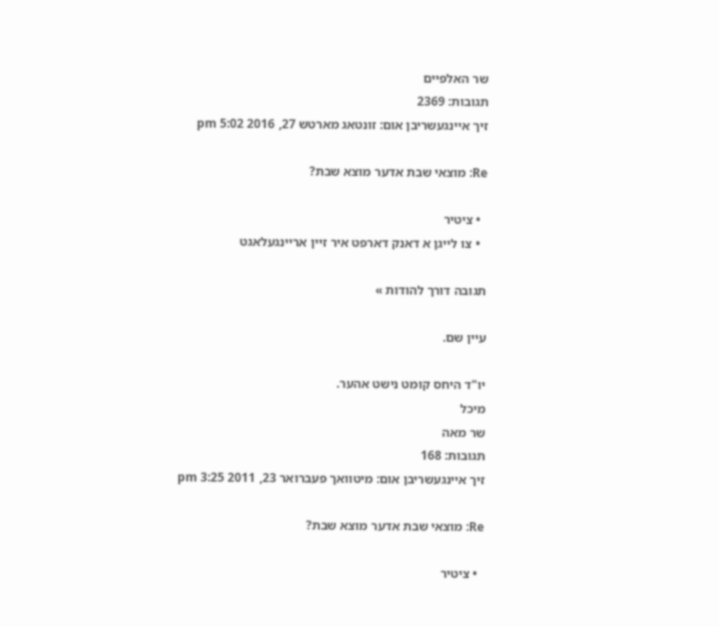שר האלפיים
תגובות: 2369
זיך איינגעשריבן אום: זונטאג מארטש 27, 2016 5:02 pm

Re: מוצאי שבת אדער מוצא שבת?

  • ציטיר
  • צו לייגן א דאנק דארפט איר זיין אריינגעלאגט

תגובה דורך להודות »

עיין שם.

יו"ד היחס קומט נישט אהער.
מיכל
שר מאה
תגובות: 168
זיך איינגעשריבן אום: מיטוואך פעברואר 23, 2011 3:25 pm

Re: מוצאי שבת אדער מוצא שבת?

  • ציטיר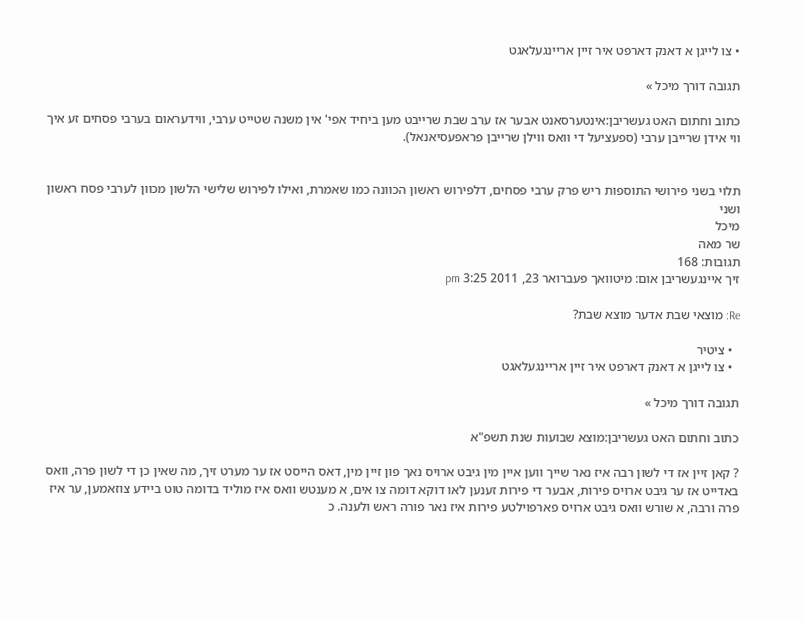• צו לייגן א דאנק דארפט איר זיין אריינגעלאגט

תגובה דורך מיכל »

כתוב וחתום האט געשריבן:אינטערסאנט אבער אז ערב שבת שרייבט מען ביחיד אפי' אין משנה שטייט ערבי, ווידעראום בערבי פסחים זע איך ווי אידן שרייבן ערבי (ספעציעל די וואס ווילן שרייבן פראפעסיאנאל).


תלוי בשני פירושי התוספות ריש פרק ערבי פסחים, דלפירוש ראשון הכוונה כמו שאמרת, ואילו לפירוש שלישי הלשון מכוון לערבי פסח ראשון ושני
מיכל
שר מאה
תגובות: 168
זיך איינגעשריבן אום: מיטוואך פעברואר 23, 2011 3:25 pm

Re: מוצאי שבת אדער מוצא שבת?

  • ציטיר
  • צו לייגן א דאנק דארפט איר זיין אריינגעלאגט

תגובה דורך מיכל »

כתוב וחתום האט געשריבן:מוצא שבועות שנת תשפ"א

? קאן זיין אז די לשון רבה איז נאר שייך ווען איין מין גיבט ארויס נאך פון זיין מין, דאס הייסט אז ער מערט זיך, מה שאין כן די לשון פרה, וואס באדייט אז ער גיבט ארויס פירות, אבער די פירות זענען לאו דוקא דומה צו אים, א מענטש וואס איז מוליד בדומה טוט ביידע צוזאמען, ער איז פרה ורבה, א שורש וואס גיבט ארויס פארפוילטע פירות איז נאר פורה ראש ולענה. כ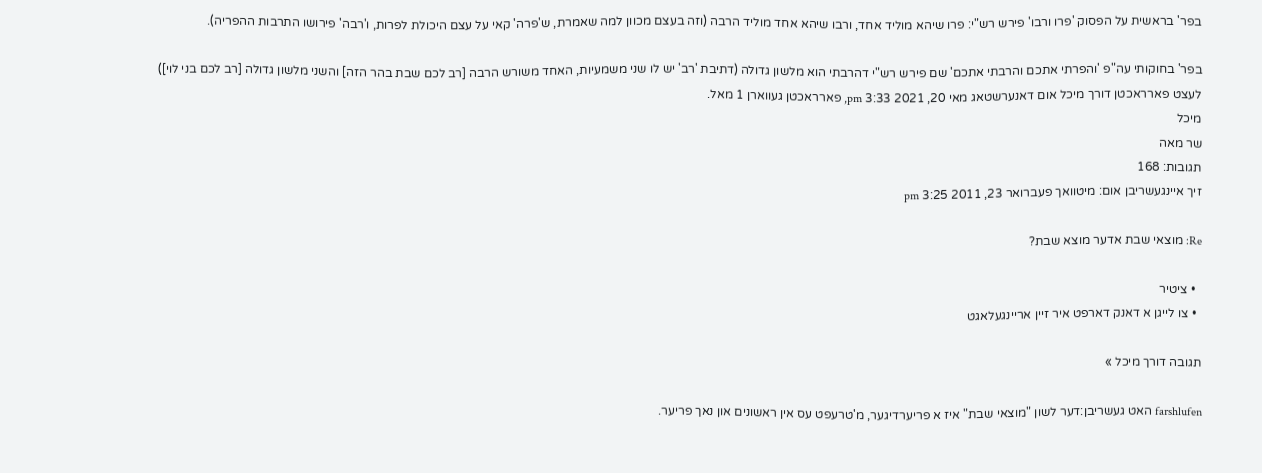בפר' בראשית על הפסוק 'פרו ורבו' פירש רש"י: פרו שיהא מוליד אחד, ורבו שיהא אחד מוליד הרבה (וזה בעצם מכוון למה שאמרת, ש'פרה' קאי על עצם היכולת לפרות, ו'רבה' פירושו התרבות ההפריה).

בפר' בחוקותי עה"פ 'והפרתי אתכם והרבתי אתכם' שם פירש רש"י דהרבתי הוא מלשון גדולה (דתיבת 'רב' יש לו שני משמעיות, האחד משורש הרבה [רב לכם שבת בהר הזה] והשני מלשון גדולה [רב לכם בני לוי])
לעצט פארראכטן דורך מיכל אום דאנערשטאג מאי 20, 2021 3:33 pm, פארראכטן געווארן 1 מאל.
מיכל
שר מאה
תגובות: 168
זיך איינגעשריבן אום: מיטוואך פעברואר 23, 2011 3:25 pm

Re: מוצאי שבת אדער מוצא שבת?

  • ציטיר
  • צו לייגן א דאנק דארפט איר זיין אריינגעלאגט

תגובה דורך מיכל »

farshlufen האט געשריבן:דער לשון "מוצאי שבת" איז א פריערדיגער, מ'טרעפט עס אין ראשונים און נאך פריער.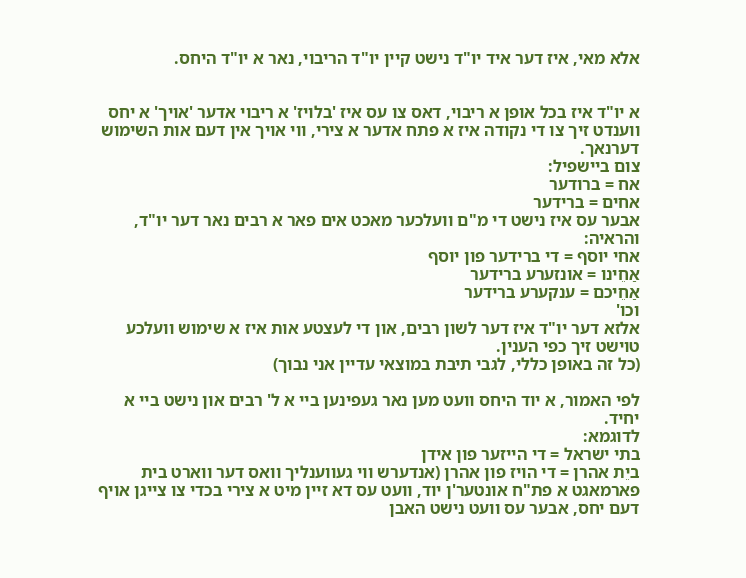אלא מאי, איז דער איד יו"ד נישט קיין יו"ד הריבוי, נאר א יו"ד היחס.


א יו"ד איז בכל אופן א ריבוי, דאס צו עס איז 'בלויז' א ריבוי אדער 'אויך' א יחס ווענדט זיך צו די נקודה איז א פתח אדער א צירי, ווי אויך אין דעם אות השימוש דערנאך.
צום ביישפיל:
אח = ברודער
אחים = ברידער
אבער עס איז נישט די מ"ם וועלכער מאכט אים פאר א רבים נאר דער יו"ד, והראיה:
אחי יוסף = די ברידער פון יוסף
אַחֵינו = אונזערע ברידער
אַחֵיכם = ענקערע ברידער
וכו'
אלזא דער יו"ד איז דער לשון רבים, און די לעצטע אות איז א שימוש וועלכע טוישט זיך כפי הענין.
(כל זה באופן כללי, לגבי תיבת במוצאי עדיין אני נבוך)

לפי האמור, א יוד היחס וועט מען נאר געפינען ביי א ל' רבים און נישט ביי א יחיד.
לדוגמא:
בתי ישראל = די הייזער פון אידן
ביֵת אהרן = די הויז פון אהרן (אנדערש ווי געווענליך וואס דער ווארט בית פארמאגט א פת"ח אונטער'ן יוד, וועט עס דא זיין מיט א צירי בכדי צו צייגן אויף דעם יחס, אבער עס וועט נישט האבן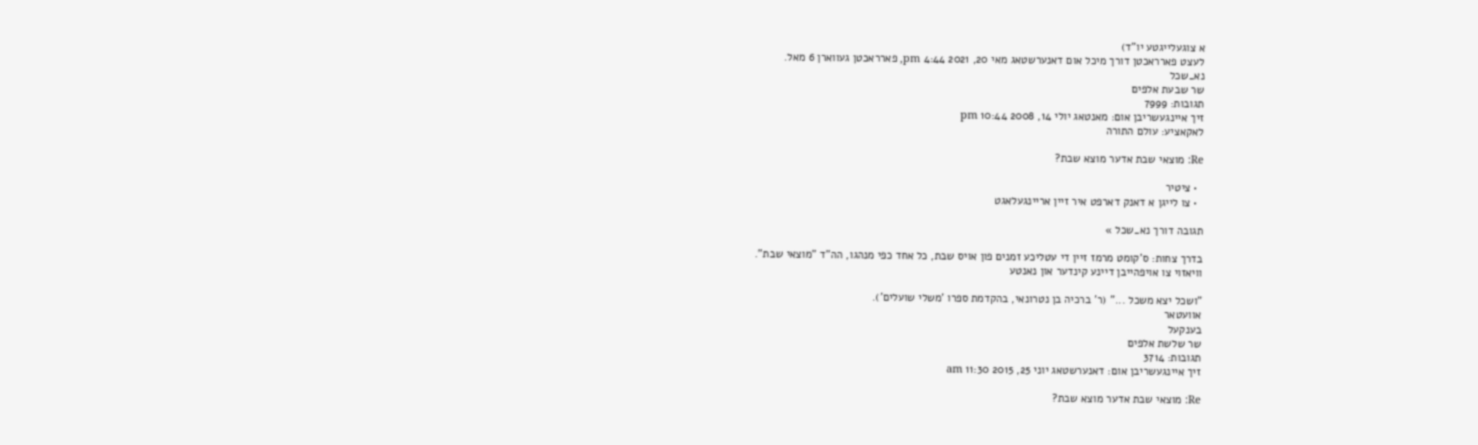א צוגעלייגטע יו"ד)
לעצט פארראכטן דורך מיכל אום דאנערשטאג מאי 20, 2021 4:44 pm, פארראכטן געווארן 6 מאל.
נא_שכל
שר שבעת אלפים
תגובות: 7999
זיך איינגעשריבן אום: מאנטאג יולי 14, 2008 10:44 pm
לאקאציע: עולם התורה

Re: מוצאי שבת אדער מוצא שבת?

  • ציטיר
  • צו לייגן א דאנק דארפט איר זיין אריינגעלאגט

תגובה דורך נא_שכל »

בדרך צחות: ס'קומט מרמז זיין די עטליכע זמנים פון אויס שבת, כל אחד כפי מנהגו, הה"ד "מוצאי שבת".
וויאזוי צו אויפהייבן דיינע קינדער און נאנטע

"ושכל יצא משכל ..." (ר' ברכיה בן נטרונאי, בהקדמת ספרו 'משלי שועלים').
אוועטאר
בענקעל
שר שלשת אלפים
תגובות: 3714
זיך איינגעשריבן אום: דאנערשטאג יוני 25, 2015 11:30 am

Re: מוצאי שבת אדער מוצא שבת?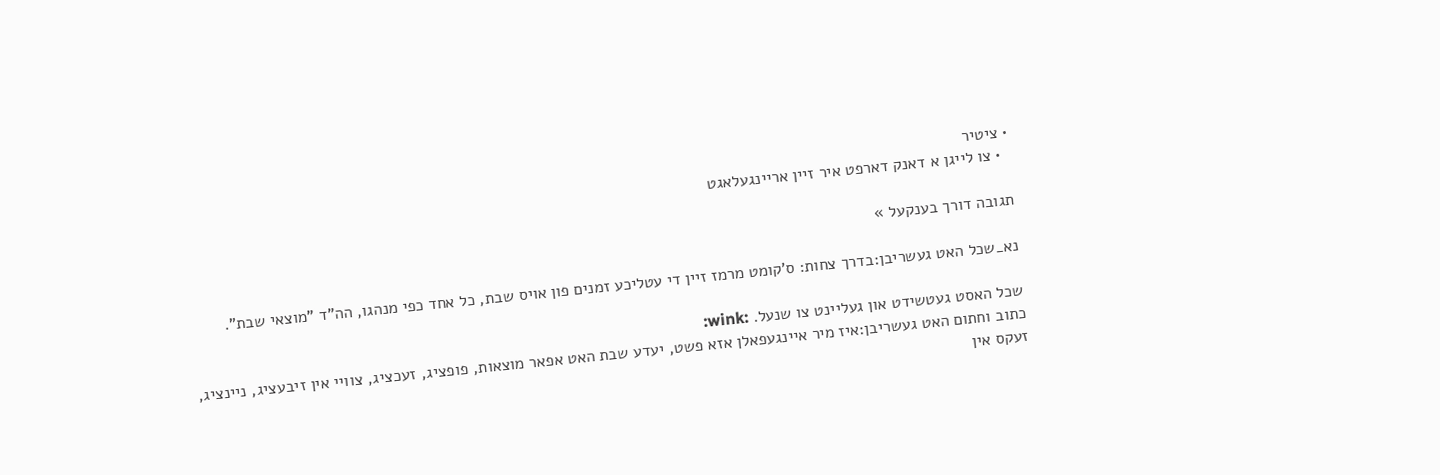• ציטיר
  • צו לייגן א דאנק דארפט איר זיין אריינגעלאגט

תגובה דורך בענקעל »

נא_שכל האט געשריבן:בדרך צחות: ס'קומט מרמז זיין די עטליכע זמנים פון אויס שבת, כל אחד כפי מנהגו, הה"ד "מוצאי שבת".

שכל האסט געטשידט און געליינט צו שנעל. :wink:
כתוב וחתום האט געשריבן:איז מיר איינגעפאלן אזא פשט, יעדע שבת האט אפאר מוצאות, פופציג, זעכציג, צוויי אין זיבעציג, ניינציג, זעקס אין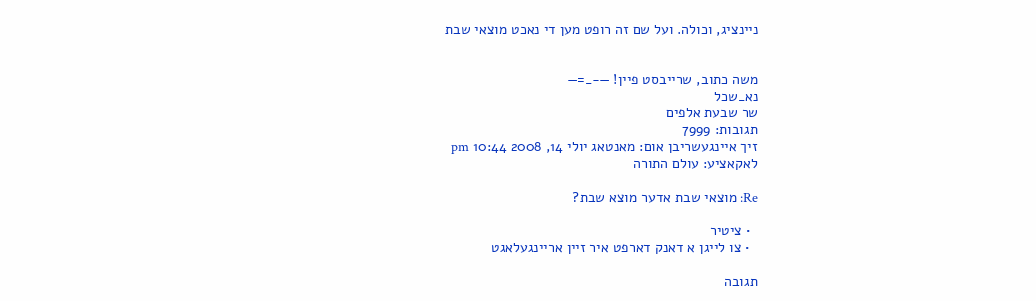ניינציג, וכולה. ועל שם זה רופט מען די נאכט מוצאי שבת


משה כתוב, שרייבסט פיין! —-_=—
נא_שכל
שר שבעת אלפים
תגובות: 7999
זיך איינגעשריבן אום: מאנטאג יולי 14, 2008 10:44 pm
לאקאציע: עולם התורה

Re: מוצאי שבת אדער מוצא שבת?

  • ציטיר
  • צו לייגן א דאנק דארפט איר זיין אריינגעלאגט

תגובה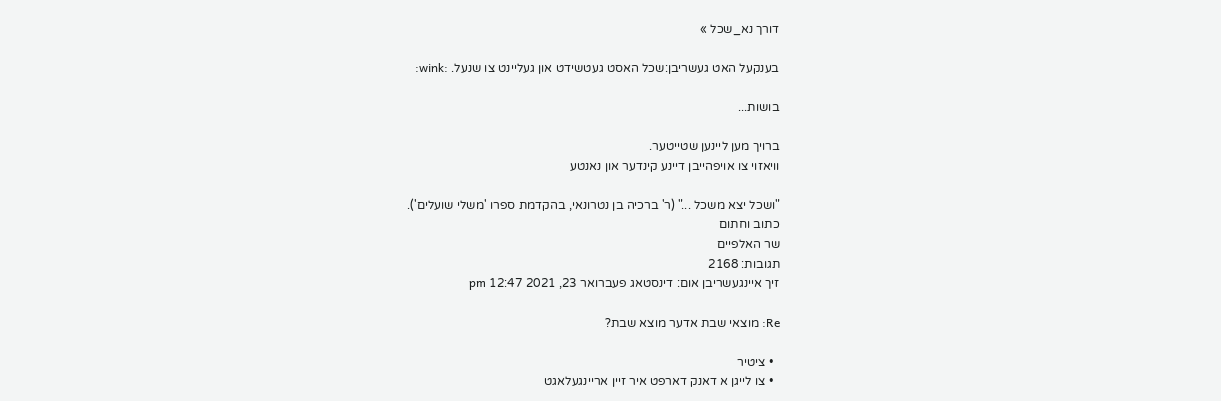דורך נא_שכל »

בענקעל האט געשריבן:שכל האסט געטשידט און געליינט צו שנעל. :wink:

בושות...

ברויך מען ליינען שטייטער.
וויאזוי צו אויפהייבן דיינע קינדער און נאנטע

"ושכל יצא משכל ..." (ר' ברכיה בן נטרונאי, בהקדמת ספרו 'משלי שועלים').
כתוב וחתום
שר האלפיים
תגובות: 2168
זיך איינגעשריבן אום: דינסטאג פעברואר 23, 2021 12:47 pm

Re: מוצאי שבת אדער מוצא שבת?

  • ציטיר
  • צו לייגן א דאנק דארפט איר זיין אריינגעלאגט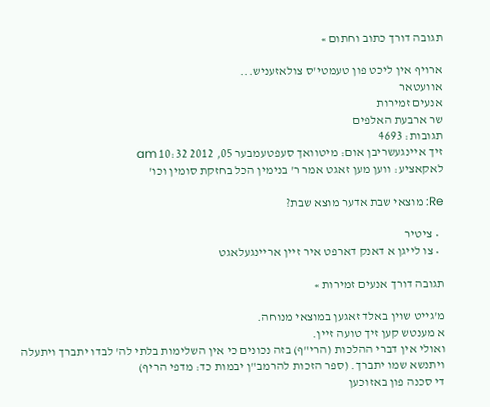תגובה דורך כתוב וחתום »

ארויף אין ליכט פון טעמטי'ס צולאזעניש...
אוועטאר
אנעים זמירות
שר ארבעת האלפים
תגובות: 4693
זיך איינגעשריבן אום: מיטוואך סעפטעמבער 05, 2012 10:32 am
לאקאציע: ווען מען זאגט אמר ר' בנימין הכל בחזקת סומין וכו'

Re: מוצאי שבת אדער מוצא שבת?

  • ציטיר
  • צו לייגן א דאנק דארפט איר זיין אריינגעלאגט

תגובה דורך אנעים זמירות »

מ'גייט שוין באלד זאגען במוצאי מנוחה.
א מענטש קען זיך טועה זיין.
ואולי אין דברי ההלכות (הרי"ף) בזה נכונים כי אין השלימות בלתי לה' לבדו יתברך ויתעלה ויתנשא שמו יתברך. (ספר הזכות להרמב"ן יבמות כד: מדפי הריף)
די סכנה פון באזוכען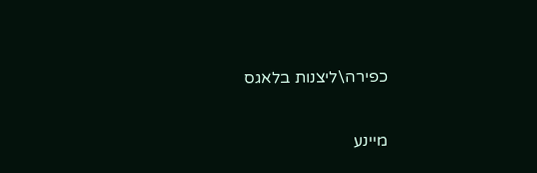כפירה\ליצנות בלאגס

מיינע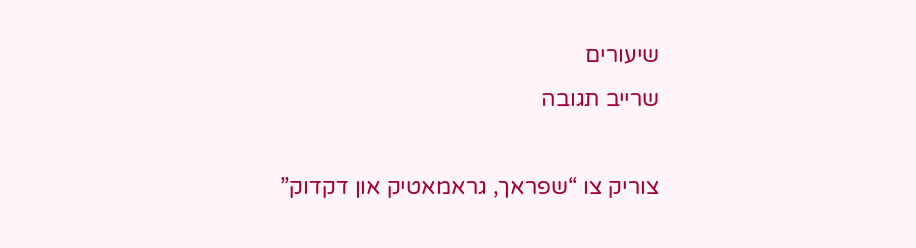שיעורים
שרייב תגובה

צוריק צו “שפראך, גראמאטיק און דקדוק”